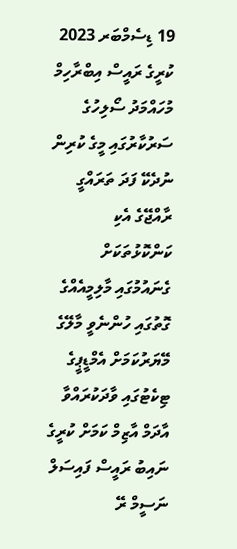19 ޑިސެމްބަރ 2023
ކުރީގެ ރައީސް އިބްރާހިމް މުހައްމަދު ސޯލިހުގެ ސަރުކާރުގައި މީގެ ކުރިން ނުދެކޭ ފަދަ ތަރައްގީ ރާއްޖޭގެ އެކި ކަންކޮޅުތަކަށް ގެނައުމުގައި މާލިމީއެއްގެ ގޮތުގައި ހުންނެވީ މާލޭގެ މޭޔަރުކަމަށް އެމްޑީޕީގެ ޓިކެޓުގައި ވާދަކުރައްވާ އާދަމް އާޒިމް ކަމަށް ކުރީގެ ނައިބު ރައީސް ފައިސަލް ނަސީމް ރޭ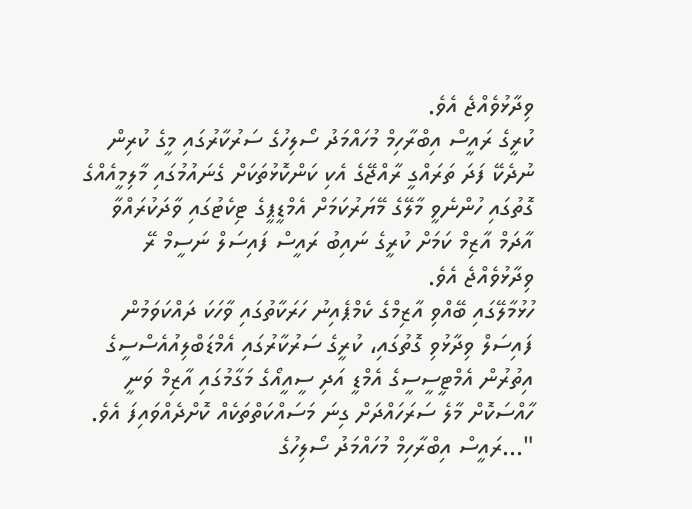ވިދާޅުވެއްޖެ އެވެ.
ކުރީގެ ރައީސް އިބްރާހިމް މުހައްމަދު ސޯލިހުގެ ސަރުކާރުގައި މީގެ ކުރިން ނުދެކޭ ފަދަ ތަރައްގީ ރާއްޖޭގެ އެކި ކަންކޮޅުތަކަށް ގެނައުމުގައި މާލިމީއެއްގެ ގޮތުގައި ހުންނެވީ މާލޭގެ މޭޔަރުކަމަށް އެމްޑީޕީގެ ޓިކެޓުގައި ވާދަކުރައްވާ އާދަމް އާޒިމް ކަމަށް ކުރީގެ ނައިބު ރައީސް ފައިސަލް ނަސީމް ރޭ ވިދާޅުވެއްޖެ އެވެ.
ހުޅުމާލޭގައި ބޭއްވި އާޒިމްގެ ކެމްޕެއިނު ހަރަކާތުގައި ވާހަކަ ދައްކަވަމުން ފައިސަލް ވިދާޅުވި ގޮތުގައި، ކުރީގެ ސަރުކާރުގައި އެމްޑަބްލިއުއެސްސީގެ އިތުރުން އެމްޓީސީސީގެ އެމްޑީ އަދި ސީއީއޯގެ މަގާމުގައި އާޒިމް ވަނީ ހާއްސަކޮށް މާލެ ސަރަހައްދަށް ގިނަ މަސައްކަތްތަކެއް ކޮށްދެއްވައިފަ އެވެ.
"...ރައީސް އިބްރާހިމް މުހައްމަދު ސޯލިހުގެ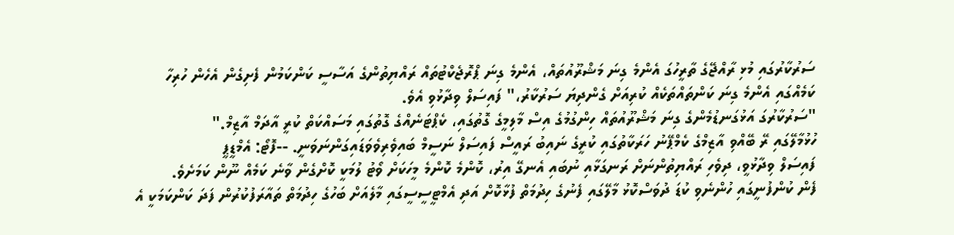ސަރުކާރުގައި މުޅި ރާއްޖޭގެ ތާރީހުގަ އެންމެ ގިނަ މަޝްރޫއުތައް، އެންމެ ގިނަ ޕްރޮޖެކްޓުތައް ރައްޔިތުންގެ އަސާސީ ކަންކަމުން ފެށިގެން އެހެން ހުރިހާ ކަމެއްގައި އެންމެ ގިނަ ކަންތައްތަކެއް ކުރިއަށް ގެންދިޔަ ސަރުކާރު،" ފައިސަލް ވިދާޅުވި އެވެ.
"ސަރުކާރުގަ އަޅުގަނޑުމެންގެ ގިނަ މަޝްރޫއުތައް ހިންގުމުގެ އިސް މާލިމީގެ ގޮތުގައި، ކެޕްޓަނެއްގެ ގޮތުގައި މަސައްކަތް ކުރީ އާދަމް އާޒިމް."
ހުޅުމާލޭގައި ރޭ ބޭއްވި އާޒިމްގެ ކެމްޕޭނު ހަރަކާތުގައި ކުރީގެ ނައިބު ރައީސް ފައިސަލް ނަސީމް ބައިވެރިވެވަޑައިގަންނަވަނީ. --ފޮޓޯ: އެމްޑީޕީ
ފައިސަލް ވިދާޅުވީ، ދިވެހި ރައްޔިތުންނަށް ރަނގަޅާއި ނުބައި އެނގޭ އިރު، ކޮންމެ ކޮންމެ މީހަކަށް ވޯޓު ލުމަކީ ކޮށްގެން ވާނެ ކަމެއް ނޫން ކަމަށެވެ.
ފެން ކުންފުނީގައި ހުންނެވި ކުޑަ ދުވަސްކޮޅު މާލޭގައި ފެނުގެ ހިދުމަތް ފުޅާކޮށް އަދި އެމްޓީސީސީގައި މާލެއަށް ބަހުގެ ހިދުމަތް ތައާރަފުކުރުން ފަދަ ކަންކަމަކީ އެ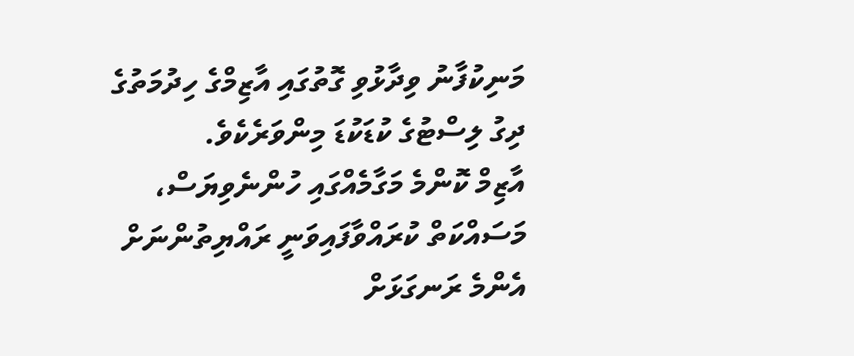މަނިކުފާނު ވިދާޅުވި ގޮތުގައި އާޒިމްގެ ހިދުމަތުގެ ދިގު ލިސްޓުގެ ކުޑަކުޑަ މިންވަރެކެވެ.
އާޒިމް ކޮންމެ މަގާމެއްގައި ހުންނެވިޔަސް، މަސައްކަތް ކުރައްވާފައިވަނީ ރައްޔިތުންނަށް އެންމެ ރަނގަޅަށް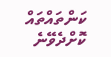ކަންތައްތައް ކޮށްދެވޭނެ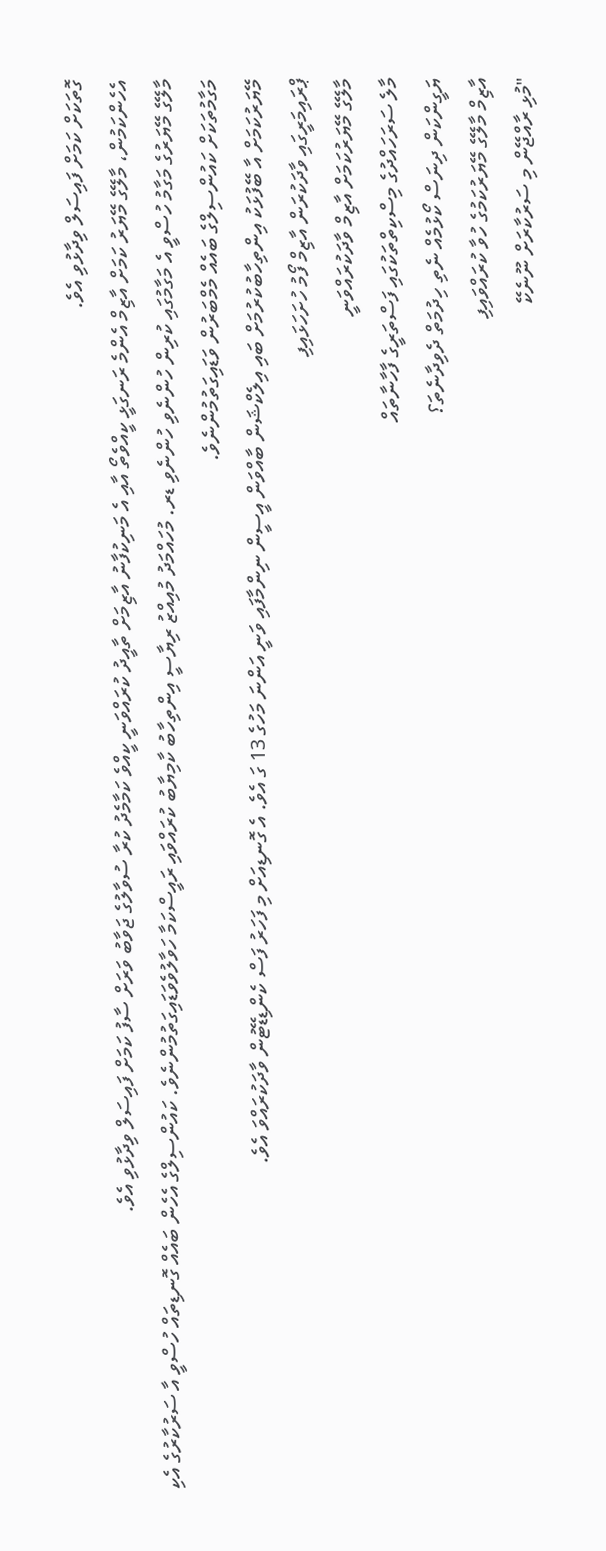ގޮތަކަށް ކަމަށް ފައިސަލް ވިދާޅުވި އެވެ.
އެހެންކަމުން، މާލޭގެ މޭޔަރު ކަމަށް އާޒިމް އެންމެ ރަނގަޅީ ކީއްވެތޯ އާއި އެ މަނިކުފާނު އާޒިމަށް ތާއީދު ކުރައްވަނީ ކީއްވެ ކަމާމެދު ކުރާ ސުވާލުގެ ޖަވާބު ވަރަށް ސާފު ކަމަށް ފައިސަލް ވިދާޅުވި އެވެ.
މާލޭގެ މޭޔަރުގެ މަގާމު ހުސްވީ އެ މަގާމުގައި ކުރިން ހުންނެވި ހުންނެވި ޑރ. މުހައްމަދު މުއިއްޒު ރިޔާސީ އިންތިހާބު ކާމިޔާބު ކުރައްވައި ރައީސްކަމާ ހަވާލުވެވަޑައިގަތުމުންނެވެ. ކައުންސިލްގެ އެހެން ބައެއް ގޮނޑިތައް ހުސްވީ އާ ސަރުކާރުގެ އެކި މަގާމުތަކަށް ކައުންސިލްގެ ބައެއް މެމްބަރުން ވަޑައިގަތުމުންނެވެ.
މޭޔަރުކަމަށް އާ ބޭފުޅަކު އިންތިހާބުކުރުމަށް ބައި އިލެކްޝަން ބާއްވަން އީސީން ނިންމާފައި ވަނީ އަންނަ މަހުގެ 13 ގަ އެވެ. އެ ގޮނޑިއަށް މި ފަހަރު ފަސް ކެންޑިޑޭޓުން ވާދަކުރައްވަ އެވެ.
ޕްރައިމަރީގައި ވާދަކުރަން އާޒިމް ފޯމު ހުށަހަޅައިފި
މާލޭގެ މޭޔަރުކަމަށް އާޒިމް ވާދަކުރައްވަނީ
މާލެ ސަރަހައްދުގެ މިސްކިތްތަކުގައި ފަސްތަރީގެ ފާހާނާތައް
ޔަގީންކަން ދިނަސް ކޯޅުމެއް ނެތި ހިދުމަތް ދެވިދާނެތަ؟
އާޒިމް މާލޭގެ މޭޔަރުކަމުގެ ހުވާ ކުރައްވައިފި
"މުޅި ރާއްޖޭން މި ސަރުކާރަށް ނޫނެކޭ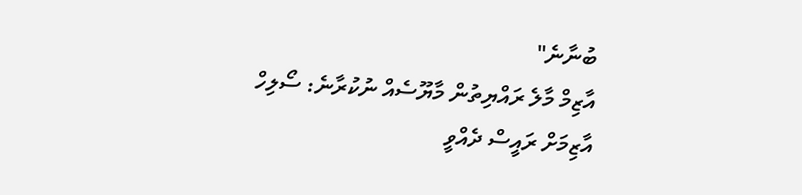ބުނާނެ"
އާޒިމް މާލެ ރައްޔިތުން މާޔޫސެއް ނުކުރާނެ: ސޯލިހް
އާޒިމަށް ރައީސް ދެއްވީ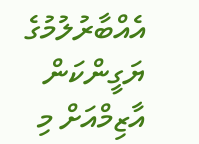އެއްބާރުލުމުގެ ޔަގީންކަން
އާޒިމްއަށް މި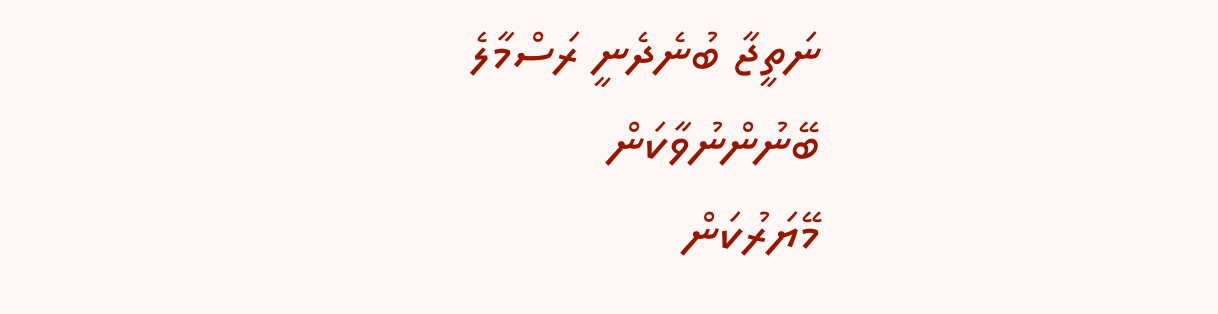ނަތީޖާ ބުނެދެނީ ރަސްމާލެ ބޭނުންނުވާކަން
މޭޔަރުކަން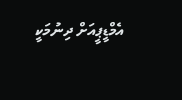އެމްޑީޕީއަށް ދިނުމަކީ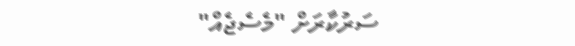ސަރުކާރަށް "މެސެޖެއް"